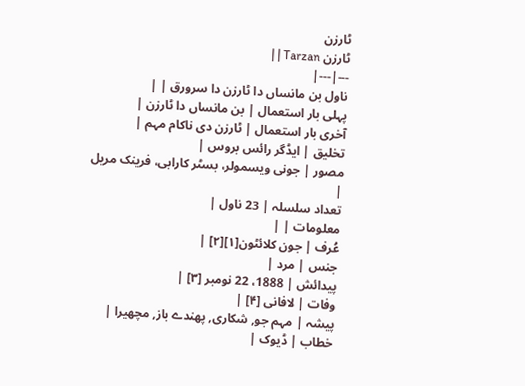ٹارزن
ٹارزن Tarzan | |
---|---|
ناول بن مانساں دا ٹارزن دا سرورق | |
پہلی بار استعمال | بن مانساں دا ٹارزن |
آخری بار استعمال | ٹارزن دی ناکام مہم |
تخلیق | ایڈگر رائس بروس |
مصور | جونی ويسمولر، بسٹر کارابی، فرینک مریل |
تعداد سلسلہ | 23 ناول |
معلومات | |
عُرف | جون کلائٹون[۱][۲] |
جنس | مرد |
پیدائش | 1888، 22 نومبر [۳] |
وفات | لافانی [۴] |
پیشہ | مہم جو, شکاری, پھندے باز, مچھیرا |
خطاب | ڈیوک |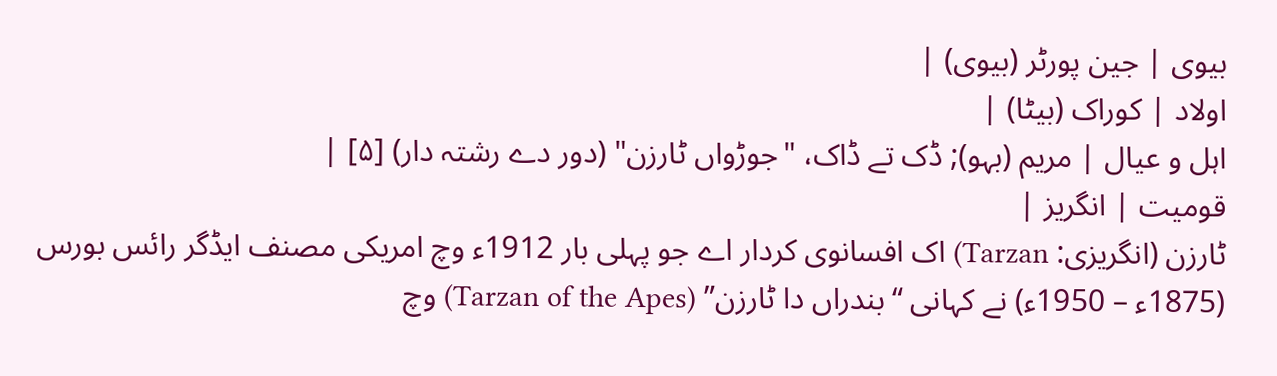بیوی | جین پورٹر (بیوی) |
اولاد | کوراک (بیٹا) |
اہل و عیال | مریم (بہو); ڈک تے ڈاک، "جوڑواں ٹارزن" (دور دے رشتہ دار) [۵] |
قومیت | انگریز |
ٹارزن (انگریزی: Tarzan) اک افسانوی کردار اے جو پہلی بار 1912ء وچ امریکی مصنف ایڈگر رائس بورس (1875ء – 1950ء) نے کہانی “بندراں دا ٹارزن” (Tarzan of the Apes) وچ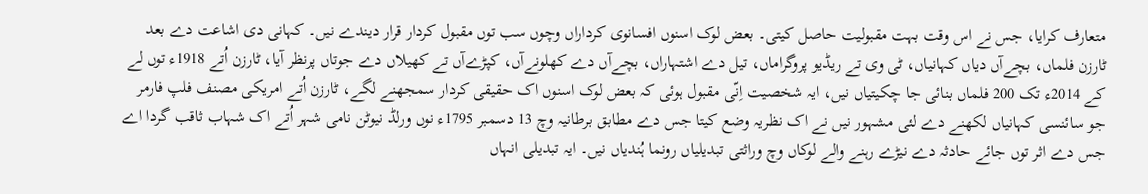متعارف کرایا، جس نے اس وقت بہت مقبولیت حاصل کيتی۔ بعض لوک اسنوں افسانوی کرداراں وچوں سب توں مقبول کردار قرار دیندے نيں۔ کہانی دی اشاعت دے بعد ٹارزن فلماں، بچےآں دیاں کہانیاں، ٹی وی تے ریڈیو پروگراماں، تیل دے اشتہاراں، بچےآں دے کھلونےآں، کپڑےآں تے کھیلاں دے جوتاں پرنظر آیا، ٹارزن اُتے 1918ء توں لے کے 2014ء تک 200 فلماں بنائی جا چکيتیاں نيں، ایہ شخصیت اِنّی مقبول ہوئی کہ بعض لوک اسنوں اک حقیقی کردار سمجھنے لگے، ٹارزن اُتے امریکی مصنف فلپ فارمر جو سائنسی کہانیاں لکھنے دے لئی مشہور نيں نے اک نظریہ وضع کيتا جس دے مطابق برطانیہ وچ 13 دسمبر 1795ء نوں ورلڈ نیوٹن نامی شہر اُتے اک شہاب ثاقب گردا اے جس دے اثر توں جائے حادثہ دے نیڑے رہنے والے لوکاں وچ وراثتی تبدیلیاں رونما ہُندیاں نيں۔ ایہ تبدیلی انہاں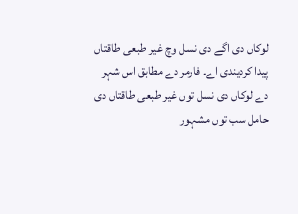لوکاں دی اگے دی نسل وچ غیر طبعی طاقتاں پیدا کردیندی اے۔ فارمر دے مطابق اس شہر دے لوکاں دی نسل توں غیر طبعی طاقتاں دی حامل سب توں مشہور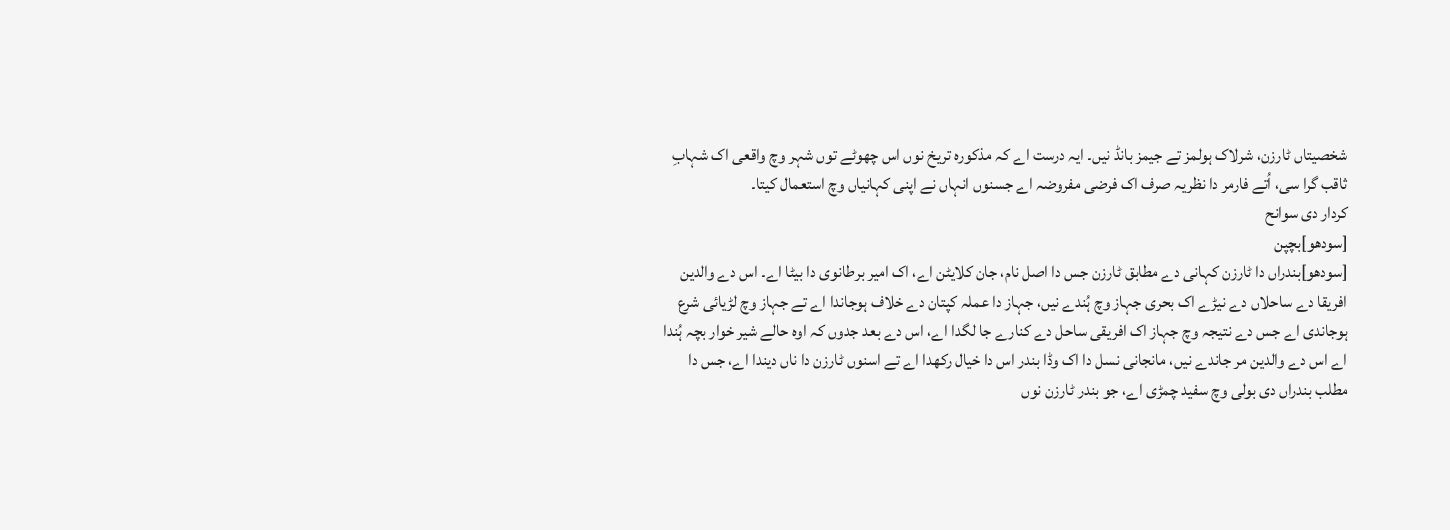شخصیتاں ٹارزن، شرلاک ہولمز تے جیمز بانڈ نيں۔ ایہ درست اے کہ مذکورہ تریخ نوں اس چھوٹے توں شہر وچ واقعی اک شہابِ ثاقب گرا سی، اُتے فارمر دا نظریہ صرف اک فرضی مفروضہ اے جسنوں انہاں نے اپنی کہانیاں وچ استعمال کيتا۔
کردار دی سوانح
[سودھو]بچپن
[سودھو]بندراں دا ٹارزن کہانی دے مطابق ٹارزن جس دا اصل نام، جان کلایٹن اے، اک امیر برطانوی دا بیٹا اے۔ اس دے والدین افریقا دے ساحلاں دے نیڑے اک بحری جہاز وچ ہُندے نيں، جہاز دا عملہ کپتان دے خلاف ہوجاندا اے تے جہاز وچ لڑیائی شرع ہوجاندی اے جس دے نتیجہ وچ جہاز اک افریقی ساحل دے کنارے جا لگدا اے، اس دے بعد جدوں کہ اوہ حالے شیر خوار بچہ ہُندا اے اس دے والدین مر جاندے نيں، مانجانی نسل دا اک وڈا بندر اس دا خیال رکھدا اے تے اسنوں ٹارزن دا ناں دیندا اے، جس دا مطلب بندراں دی بولی وچ سفید چمڑی اے، جو بندر ٹارزن نوں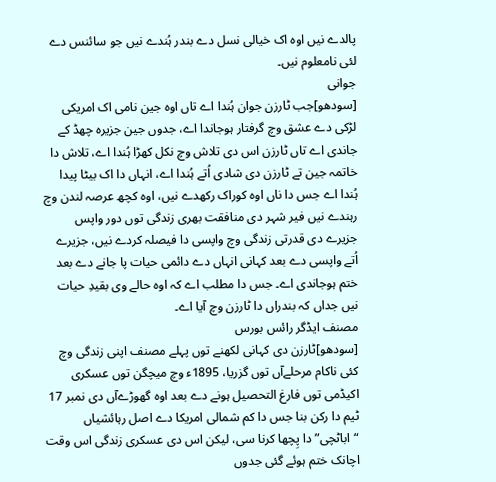پالدے نيں اوہ اک خیالی نسل دے بندر ہُندے نيں جو سائنس دے لئی نامعلوم نيں۔
جوانی
[سودھو]جب ٹارزن جوان ہُندا اے تاں اوہ جین نامی اک امریکی لڑکی دے عشق وچ گرفتار ہوجاندا اے، جدوں جین جزیرہ چھڈ کے جاندی اے تاں ٹارزن اس دی تلاش وچ نکل کھڑا ہُندا اے، تلاش دا خاتمہ جین تے ٹارزن دی شادی اُتے ہُندا اے، انہاں دا اک بیٹا پیدا ہُندا اے جس دا ناں اوہ کوراک رکھدے نيں، اوہ کچھ عرصہ لندن وچ رہندے نيں فیر شہر دی منافقت بھری زندگی توں دور واپس جزیرے دی قدرتی زندگی وچ واپسی دا فیصلہ کردے نيں، جزیرے اُتے واپسی دے بعد کہانی انہاں دے دائمی حیات پا جانے دے بعد ختم ہوجاندی اے۔ جس دا مطلب اے کہ اوہ حالے وی بقیدِ حیات نيں جداں کہ بندراں دا ٹارزن وچ آیا اے۔
مصنف ایڈگر رائس بورس
[سودھو]ٹارزن دی کہانی لکھنے توں پہلے مصنف اپنی زندگی وچ کئی ناکام مرحلےآں توں گزریا، 1895ء وچ میچگن توں عسکری اکیڈمی توں فارغ التحصیل ہونے دے بعد اوہ گھوڑےآں دی نمبر 17 ٹیم دا رکن بنا جس دا کم شمالی امریکا دے اصل رہائشیاں “اباٹچی” دا پِچھا کرنا سی، لیکن اس دی عسکری زندگی اس وقت اچانک ختم ہوئے گئی جدوں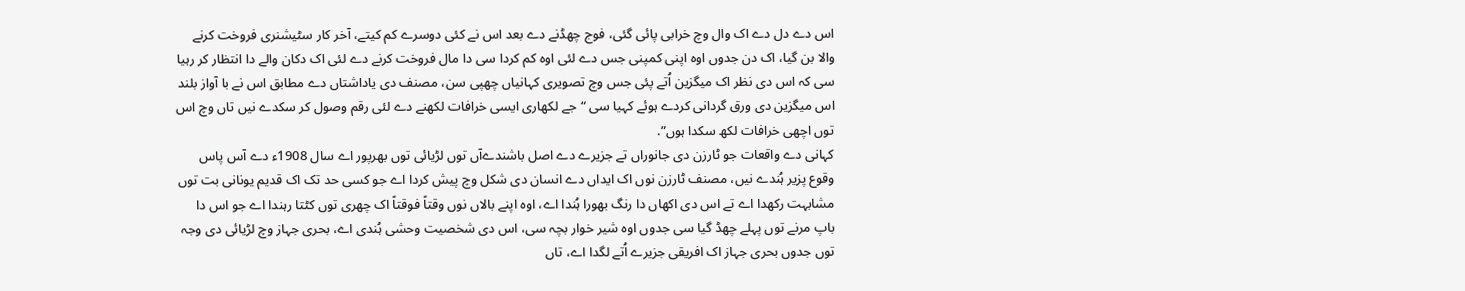اس دے دل دے اک وال وچ خرابی پائی گئی، فوج چھڈنے دے بعد اس نے کئی دوسرے کم کیتے، آخر کار سٹیشنری فروخت کرنے والا بن گیا، اک دن جدوں اوہ اپنی کمپنی جس دے لئی اوہ کم کردا سی دا مال فروخت کرنے دے لئی اک دکان والے دا انتظار کر رہیا سی کہ اس دی نظر اک میگزین اُتے پئی جس وچ تصویری کہانیاں چھپی سن، مصنف دی یاداشتاں دے مطابق اس نے با آواز بلند اس میگزین دی ورق گردانی کردے ہوئے کہیا سی “جے لکھاری ایسی خرافات لکھنے دے لئی رقم وصول کر سکدے نيں تاں وچ اس توں اچھی خرافات لکھ سکدا ہوں”.
کہانی دے واقعات جو ٹارزن دی جانوراں تے جزیرے دے اصل باشندےآں توں لڑیائی توں بھرپور اے سال 1908ء دے آس پاس وقوع پزیر ہُندے نيں، مصنف ٹارزن نوں اک ایداں دے انسان دی شکل وچ پیش کردا اے جو کسی حد تک اک قدیم یونانی بت توں مشابہت رکھدا اے تے اس دی اکھاں دا رنگ بھورا ہُندا اے، اوہ اپنے بالاں نوں وقتاً فوقتاً اک چھری توں کٹتا رہندا اے جو اس دا باپ مرنے توں پہلے چھڈ گیا سی جدوں اوہ شیر خوار بچہ سی، اس دی شخصیت وحشی ہُندی اے، بحری جہاز وچ لڑیائی دی وجہ توں جدوں بحری جہاز اک افریقی جزیرے اُتے لگدا اے، تاں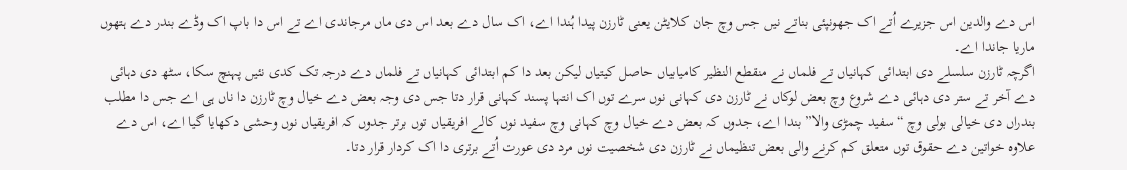اس دے والدین اس جزیرے اُتے اک جھونپئی بناتے نيں جس وچ جان کلایٹن یعنی ٹارزن پیدا ہُندا اے، اک سال دے بعد اس دی ماں مرجاندی اے تے اس دا باپ اک وڈے بندر دے ہتھوں ماریا جاندا اے۔
اگرچہ ٹارزن سلسلے دی ابتدائی کہانیاں تے فلماں نے منقطع النظیر کامیابیاں حاصل کيتياں لیکن بعد دا کم ابتدائی کہانیاں تے فلماں دے درجہ تک کدی نئيں پہنچ سکا، سٹھ دی دہائی دے آخر تے ستر دی دہائی دے شروع وچ بعض لوکاں نے ٹارزن دی کہانی نوں سرے توں اک انتہا پسند کہانی قرار دتا جس دی وجہ بعض دے خیال وچ ٹارزن دا ناں ہی اے جس دا مطلب بندراں دی خیالی بولی وچ “سفید چمڑی والا” بندا اے، جدوں کہ بعض دے خیال وچ کہانی وچ سفید نوں کالے افریقیاں توں برتر جدوں کہ افریقیاں نوں وحشی دکھایا گیا اے، اس دے علاوہ خواتین دے حقوق توں متعلق کم کرنے والی بعض تنظیماں نے ٹارزن دی شخصیت نوں مرد دی عورت اُتے برتری دا اک کردار قرار دتا۔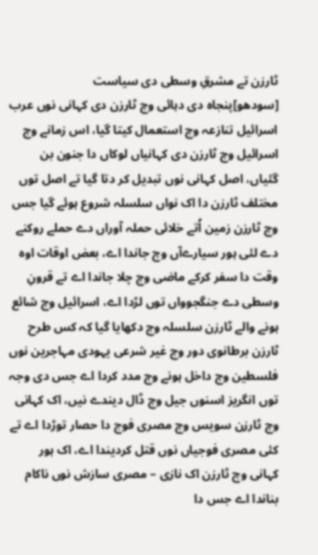ٹارزن تے مشرقِ وسطی دی سیاست
[سودھو]پنجاہ دی دہائی وچ ٹارزن دی کہانی نوں عرب اسرائیل تنازعہ وچ استعمال کيتا گیا، اس زمانے وچ اسرائیل وچ ٹارزن دی کہانیاں لوکاں دا جنون بن گئياں، اصل کہانی نوں تبدیل کر دتا گیا تے اصل توں مختلف ٹارزن دا اک نواں سلسلہ شروع ہوئے گیا جس وچ ٹارزن زمین اُتے خلائی حملہ آوراں دے حملے روکنے دے لئی ہور سیارےآں وچ جاندا اے، بعض اوقات اوہ وقت دا سفر کرکے ماضی وچ چلا جاندا اے تے قرونِ وسطی دے جنگجوواں توں لڑدا اے، اسرائیل وچ شائع ہونے والے ٹارزن سلسلہ وچ دکھایا گیا کہ کس طرح ٹارزن برطانوی دور وچ غیر شرعی یہودی مہاجرین نوں فلسطین وچ داخل ہونے وچ مدد کردا اے جس دی وجہ توں انگریز اسنوں جیل وچ ڈال دیندے نيں، اک کہانی وچ ٹارزن سویس وچ مصری فوج دا حصار توڑدا اے تے کئی مصری فوجیاں نوں قتل کردیندا اے، اک ہور کہانی وچ ٹارزن اک نازی – مصری سازش نوں ناکام بناندا اے جس دا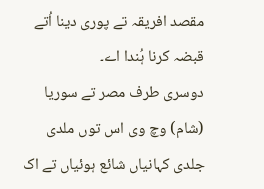مقصد افریقہ تے پوری دینا اُتے قبضہ کرنا ہُندا اے۔
دوسری طرف مصر تے سوریا (شام) وچ وی اس توں ملدی جلدی کہانیاں شائع ہوئیاں تے اک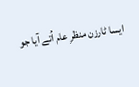ایسا ٹارزن منظرِ عام اُتے آیا جو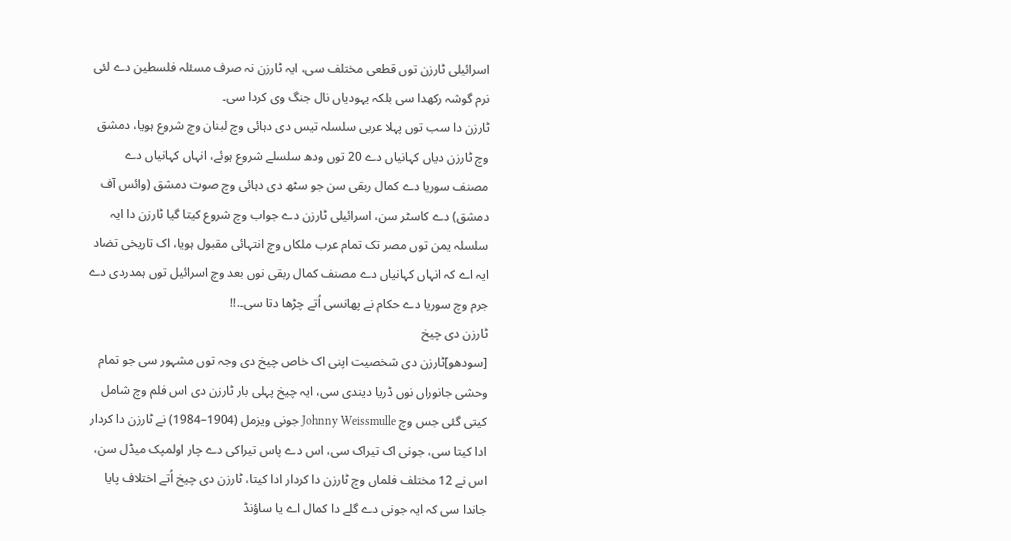اسرائیلی ٹارزن توں قطعی مختلف سی، ایہ ٹارزن نہ صرف مسئلہ فلسطین دے لئی نرم گوشہ رکھدا سی بلکہ یہودیاں نال جنگ وی کردا سی۔
ٹارزن دا سب توں پہلا عربی سلسلہ تیس دی دہائی وچ لبنان وچ شروع ہويا، دمشق وچ ٹارزن دیاں کہانیاں دے 20 توں ودھ سلسلے شروع ہوئے، انہاں کہانیاں دے مصنف سوریا دے کمال ربقی سن جو سٹھ دی دہائی وچ صوت دمشق (وائس آف دمشق) دے کاسٹر سن، اسرائیلی ٹارزن دے جواب وچ شروع کيتا گیا ٹارزن دا ایہ سلسلہ یمن توں مصر تک تمام عرب ملکاں وچ انتہائی مقبول ہويا، اک تاریخی تضاد ایہ اے کہ انہاں کہانیاں دے مصنف کمال ربقی نوں بعد وچ اسرائیل توں ہمدردی دے جرم وچ سوریا دے حکام نے پھانسی اُتے چڑھا دتا سی۔.!!
ٹارزن دی چیخ
[سودھو]ٹارزن دی شخصیت اپنی اک خاص چیخ دی وجہ توں مشہور سی جو تمام وحشی جانوراں نوں ڈریا دیندی سی، ایہ چیخ پہلی بار ٹارزن دی اس فلم وچ شامل کيتی گئی جس وچ Johnny Weissmulle جونی ویزمل (1904–1984) نے ٹارزن دا کردار ادا کيتا سی، جونی اک تیراک سی، اس دے پاس تیراکی دے چار اولمپک میڈل سن، اس نے 12 مختلف فلماں وچ ٹارزن دا کردار ادا کيتا، ٹارزن دی چیخ اُتے اختلاف پایا جاندا سی کہ ایہ جونی دے گلے دا کمال اے یا ساؤنڈ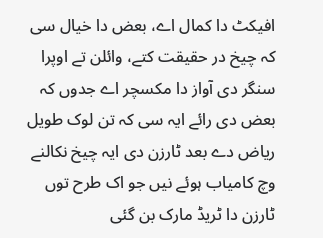افیکٹ دا کمال اے، بعض دا خیال سی کہ چیخ در حقیقت کتے، وائلن تے اوپرا سنگر دی آواز دا مکسچر اے جدوں کہ بعض دی رائے ایہ سی کہ تن لوک طویل ریاض دے بعد ٹارزن دی ایہ چیخ نکالنے وچ کامیاب ہوئے نيں جو اک طرح توں ٹارزن دا ٹریڈ مارک بن گئی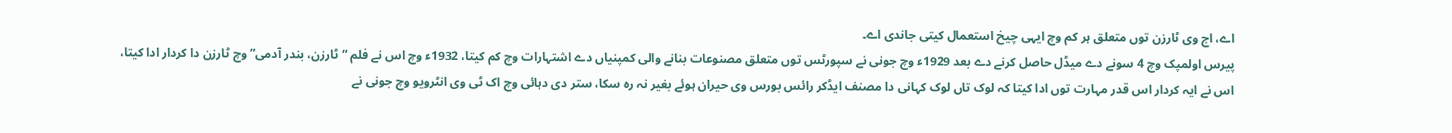اے، اج وی ٹارزن توں متعلق ہر کم وچ ایہی چیخ استعمال کیتی جاندی اے۔
پیرس اولمپک وچ 4 سونے دے میڈل حاصل کرنے دے بعد 1929ء وچ جونی نے سپورٹس توں متعلق مصنوعات بنانے والی کمپنیاں دے اشتہارات وچ کم کيتا، 1932ء وچ اس نے فلم “ٹارزن، بندر آدمی” وچ ٹارزن دا کردار ادا کيتا، اس نے ایہ کردار اس قدر مہارت توں ادا کيتا کہ لوک تاں لوک کہانی دا مصنف ایڈکر رائس بورس وی حیران ہوئے بغیر نہ رہ سکا، ستر دی دہائی وچ اک ٹی وی انٹرویو وچ جونی نے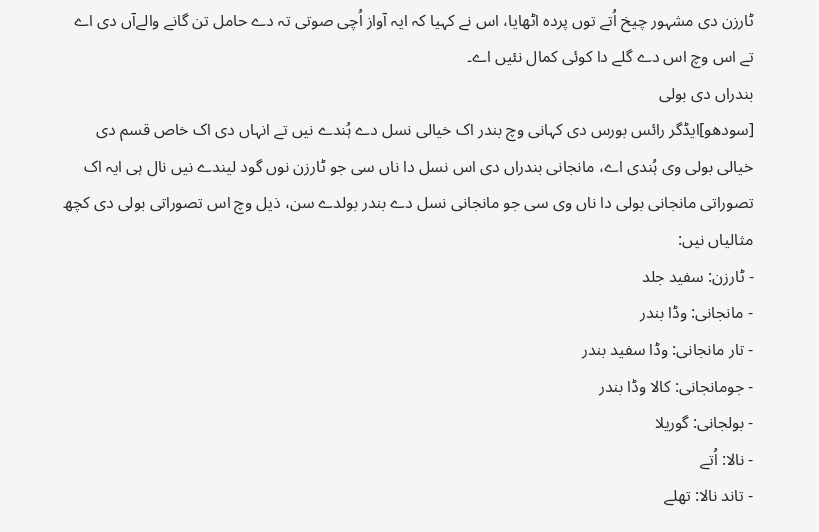ٹارزن دی مشہور چیخ اُتے توں پردہ اٹھایا، اس نے کہیا کہ ایہ آواز اُچی صوتی تہ دے حامل تن گانے والےآں دی اے تے اس وچ اس دے گلے دا کوئی کمال نئيں اے۔
بندراں دی بولی
[سودھو]ایڈگر رائس بورس دی کہانی وچ بندر اک خیالی نسل دے ہُندے نيں تے انہاں دی اک خاص قسم دی خیالی بولی وی ہُندی اے، مانجانی بندراں دی اس نسل دا ناں سی جو ٹارزن نوں گود لیندے نيں نال ہی ایہ اک تصوراتی مانجانی بولی دا ناں وی سی جو مانجانی نسل دے بندر بولدے سن، ذیل وچ اس تصوراتی بولی دی کچھ مثالیاں نيں:
- ٹارزن: سفید جلد
- مانجانی: وڈا بندر
- تار مانجانی: وڈا سفید بندر
- جومانجانی: کالا وڈا بندر
- بولجانی: گوریلا
- نالا: اُتے
- تاند نالا: تھلے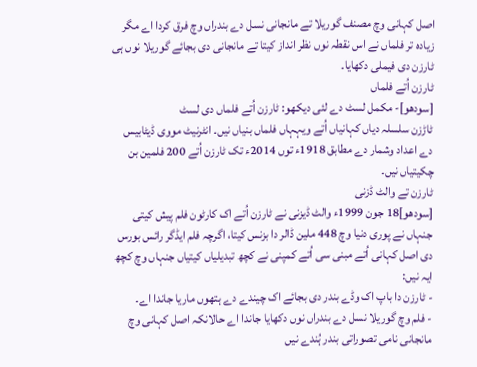اصل کہانی وچ مصنف گوریلا تے مانجانی نسل دے بندراں وچ فرق کردا اے مگر زیادہ تر فلماں نے اس نقطہ نوں نظر انداز کيتا تے مانجانی دی بجائے گوریلا نوں ہی ٹارزن دی فیملی دکھایا۔
ٹارزن اُتے فلماں
[سودھو]- مکمل لسٹ دے لئی دیکھو: ٹارزن اُتے فلماں دی لسٹ
ٹاڑزن سلسلہ دیاں کہانیاں اُتے ویہہاں فلماں بنیاں نيں۔ انٹرنیٹ مووی ڈیٹابیس دے اعداد وشمار دے مطابق 1918ء توں 2014ء تک ٹارزن اُتے 200 فلمین بن چکيتیاں نيں۔
ٹارزن تے والٹ ڈزنی
[سودھو]18 جون 1999ء والٹ ڈیزنی نے ٹارزن اُتے اک کارٹون فلم پیش کيتی جنہاں نے پوری دنیا وچ 448 ملین ڈالر دا بزنس کيتا، اگرچہ فلم ایڈگر رائس بورس دی اصل کہانی اُتے مبنی سی اُتے کمپنی نے کچھ تبدیلیاں کيتياں جنہاں وچ کچھ ایہ نيں:
- ٹارزن دا باپ اک وڈے بندر دی بجائے اک چیندے دے ہتھوں ماریا جاندا اے۔
- فلم وچ گوریلا نسل دے بندراں نوں دکھایا جاندا اے حالانکہ اصل کہانی وچ مانجانی نامی تصوراتی بندر ہُندے نيں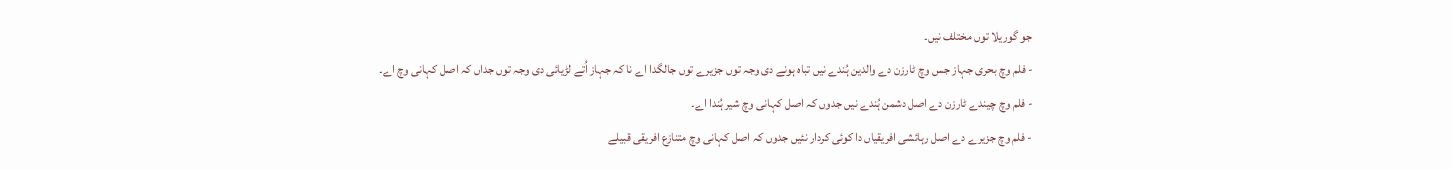جو گوریلا توں مختلف نيں۔
- فلم وچ بحری جہاز جس وچ ٹارزن دے والدین ہُندے نيں تباہ ہونے دی وجہ توں جزیرے توں جالگدا اے نا کہ جہاز اُتے لڑیائی دی وجہ توں جداں کہ اصل کہانی وچ اے۔
- فلم وچ چیندے ٹارزن دے اصل دشمن ہُندے نيں جدوں کہ اصل کہانی وچ شیر ہُندا اے۔
- فلم وچ جزیرے دے اصل رہائشی افریقیاں دا کوئی کردار نئيں جدوں کہ اصل کہانی وچ متنازع افریقی قبیلے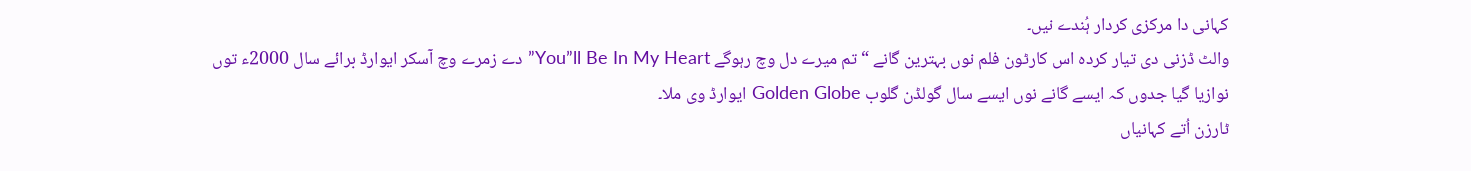کہانی دا مرکزی کردار ہُندے نيں۔
والٹ ڈزنی دی تیار کردہ اس کارٹون فلم نوں بہترین گانے “تم میرے دل وچ رہوگے You”ll Be In My Heart” دے زمرے وچ آسکر ایوارڈ برائے سال 2000ء توں نوازیا گیا جدوں کہ ايسے گانے نوں ايسے سال گولڈن گلوب Golden Globe ایوارڈ وی ملا۔
ٹارزن اُتے کہانیاں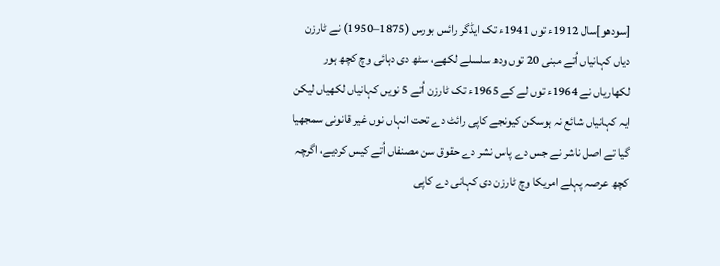[سودھو]سال 1912ء توں 1941ء تک ایڈگر رائس بورس (1875–1950) نے ٹارزن دیاں کہانیاں اُتے مبنی 20 توں ودھ سلسلے لکھے، سٹھ دی دہائی وچ کچھ ہور لکھاریاں نے 1964ء توں لے کے 1965ء تک ٹارزن اُتے 5 نويں کہانیاں لکھياں لیکن ایہ کہانیاں شائع نہ ہوسکن کیونجے کاپی رائٹ دے تحت انہاں نوں غیر قانونی سمجھیا گیا تے اصل ناشر نے جس دے پاس نشر دے حقوق سن مصنفاں اُتے کیس کردیے، اگرچہ کچھ عرصہ پہلے امریکا وچ ٹارزن دی کہانی دے کاپی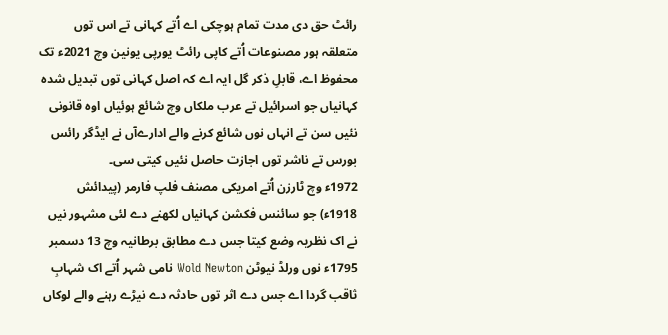رائٹ حق دی مدت تمام ہوچکی اے اُتے کہانی تے اس توں متعلقہ ہور مصنوعات اُتے کاپی رائٹ یورپی یونین وچ 2021ء تک محفوظ اے، قابلِ ذکر گل ایہ اے کہ اصل کہانی توں تبدیل شدہ کہانیاں جو اسرائیل تے عرب ملکاں وچ شائع ہوئیاں اوہ قانونی نئيں سن تے انہاں نوں شائع کرنے والے ادارےآں نے ایڈگر رائس بورس تے ناشر توں اجازت حاصل نئيں کيتی سی۔
1972ء وچ ٹارزن اُتے امریکی مصنف فلپ فارمر (پیدائش 1918ء) جو سائنس فکشن کہانیاں لکھنے دے لئی مشہور نيں نے اک نظریہ وضع کيتا جس دے مطابق برطانیہ وچ 13 دسمبر 1795ء نوں ورلڈ نیوٹن Wold Newton نامی شہر اُتے اک شہابِ ثاقب گردا اے جس دے اثر توں حادثہ دے نیڑے رہنے والے لوکاں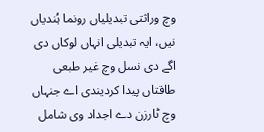وچ وراثتی تبدیلیاں رونما ہُندیاں نيں، ایہ تبدیلی انہاں لوکاں دی اگے دی نسل وچ غیر طبعی طاقتاں پیدا کردیندی اے جنہاں وچ ٹارزن دے اجداد وی شامل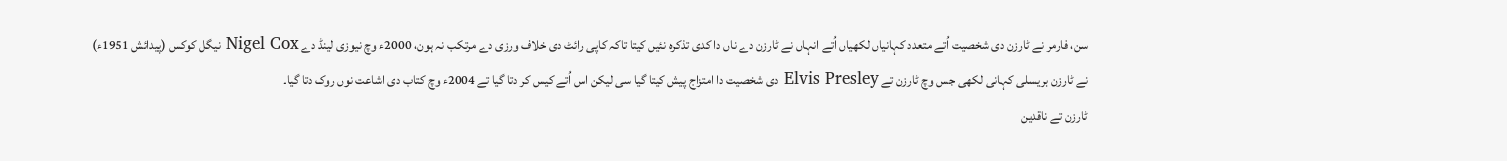سن، فارمر نے ٹارزن دی شخصیت اُتے متعدد کہانیاں لکھياں اُتے انہاں نے ٹارزن دے ناں دا کدی تذکرہ نئيں کيتا تاکہ کاپی رائٹ دی خلاف ورزی دے مرتکب نہ ہون، 2000ء وچ نیوزی لینڈ دے Nigel Cox نیگل کوکس (پیدائش 1951ء) نے ٹارزن بریسلی کہانی لکھی جس وچ ٹارزن تے Elvis Presley دی شخصیت دا امتزاج پیش کيتا گیا سی لیکن اس اُتے کیس کر دتا گیا تے 2004ء وچ کتاب دی اشاعت نوں روک دتا گیا۔
ٹارزن تے ناقدین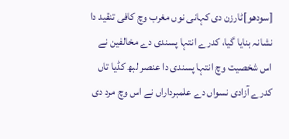[سودھو]ٹارزن دی کہانی نوں مغرب وچ کافی تنقید دا نشانہ بنایا گیا، کدرے انتہا پسندی دے مخالفین نے اس شخصیت وچ انتہا پسندی دا عنصر لبھ کڈیا تاں کدرے آزادی نسواں دے علمبرداراں نے اس وچ مرد دی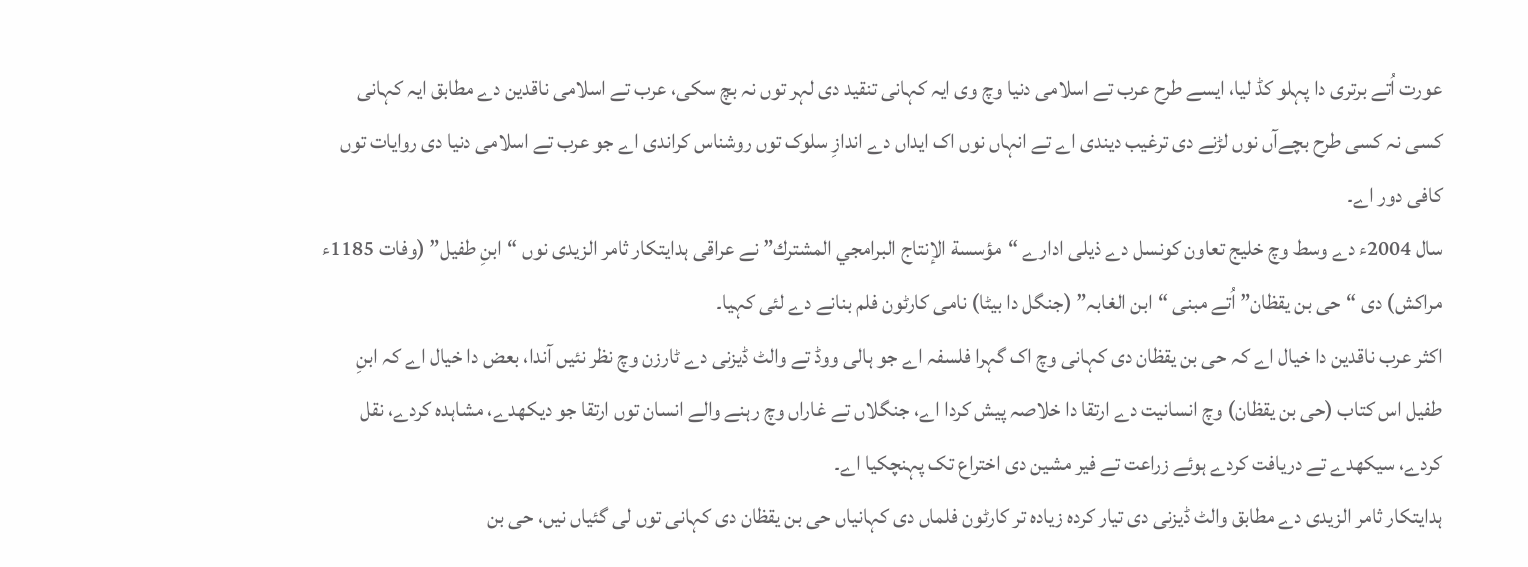عورت اُتے برتری دا پہلو کڈ لیا، ايسے طرح عرب تے اسلامی دنیا وچ وی ایہ کہانی تنقید دی لہر توں نہ بچ سکی، عرب تے اسلامی ناقدین دے مطابق ایہ کہانی کسی نہ کسی طرح بچےآں نوں لڑنے دی ترغیب دیندی اے تے انہاں نوں اک ایداں دے اندازِ سلوک توں روشناس کراندی اے جو عرب تے اسلامی دنیا دی روایات توں کافی دور اے۔
سال 2004ء دے وسط وچ خلیج تعاون کونسل دے ذیلی ادارے “مؤسسة الإنتاج البرامجي المشترك” نے عراقی ہدایتکار ثامر الزیدی نوں “ابنِ طفیل” (وفات 1185ء مراکش) دی “حی بن یقظان” اُتے مبنی “ابن الغابہ” (جنگل دا بیٹا) نامی کارٹون فلم بنانے دے لئی کہیا۔
اکثر عرب ناقدین دا خیال اے کہ حی بن یقظان دی کہانی وچ اک گہرا فلسفہ اے جو ہالی ووڈ تے والٹ ڈیزنی دے ٹارزن وچ نظر نئيں آندا، بعض دا خیال اے کہ ابنِ طفیل اس کتاب (حی بن یقظان) وچ انسانیت دے ارتقا دا خلاصہ پیش کردا اے، جنگلاں تے غاراں وچ رہنے والے انسان توں ارتقا جو دیکھدے، مشاہدہ کردے، نقل کردے، سیکھدے تے دریافت کردے ہوئے زراعت تے فیر مشین دی اختراع تک پہنچکيا اے۔
ہدایتکار ثامر الزیدی دے مطابق والٹ ڈیزنی دی تیار کردہ زیادہ تر کارٹون فلماں دی کہانیاں حی بن یقظان دی کہانی توں لی گئیاں نيں، حی بن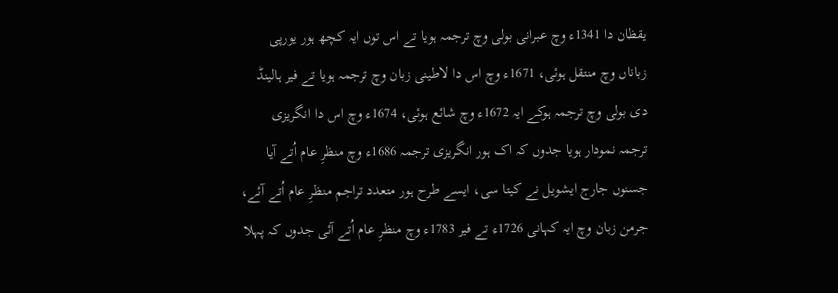یقظان دا 1341ء وچ عبرانی بولی وچ ترجمہ ہويا تے اس توں ایہ کچھ ہور یورپی زباناں وچ منتقل ہوئی، 1671ء وچ اس دا لاطینی زبان وچ ترجمہ ہويا تے فیر ہالینڈ دی بولی وچ ترجمہ ہوکے ایہ 1672ء وچ شائع ہوئی، 1674ء وچ اس دا انگریزی ترجمہ نمودار ہويا جدوں کہ اک ہور انگریزی ترجمہ 1686ء وچ منظرِ عام اُتے آیا جسنوں جارج ایشویل نے کيتا سی، ايسے طرح ہور متعدد تراجم منظرِ عام اُتے آئے، جرمن زبان وچ ایہ کہانی 1726ء تے فیر 1783ء وچ منظرِ عام اُتے آئی جدوں کہ پہلا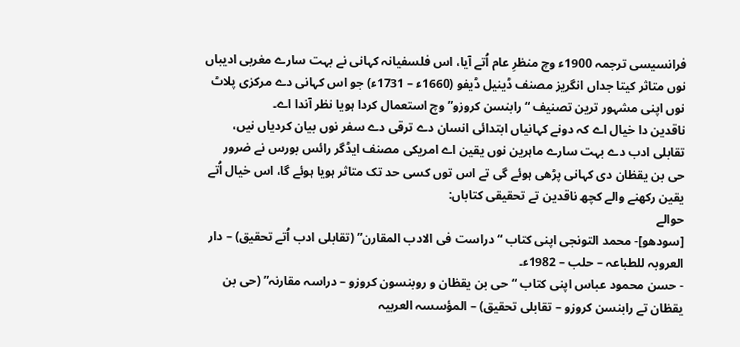فرانسیسی ترجمہ 1900ء وچ منظرِ عام اُتے آیا، اس فلسفیانہ کہانی نے بہت سارے مغربی ادیباں نوں متاثر کيتا جداں انگریز مصنف ڈینیل ڈیفو (1660ء – 1731ء) جو اس کہانی دے مرکزی پلاٹ نوں اپنی مشہور ترین تصنیف “رابنسن کروزو” وچ استعمال کردا ہويا نظر آندا اے۔
ناقدین دا خیال اے کہ دونے کہانیاں ابتدائی انسان دے ترقی دے سفر نوں بیان کردیاں نيں، تقابلی ادب دے بہت سارے ماہرین نوں یقین اے امریکی مصنف ایڈگر رائس بورس نے ضرور حی بن یقظان دی کہانی پڑھی ہوئے گی تے اس توں کسی حد تک متاثر ہويا ہوئے گا، اس خیال اُتے یقین رکھنے والے کچھ ناقدین تے تحقیقی کتاباں:
حوالے
[سودھو]- محمد التونجی اپنی کتاب “دراست فی الادب المقارن” (تقابلی ادب اُتے تحقیق) – دار العروبہ للطباعہ – حلب – 1982ء۔
- حسن محمود عباس اپنی کتاب “حی بن یقظان و روبنسون کروزو – دراسہ مقارنہ” (حی بن یقظان تے رابنسن کروزو – تقابلی تحقیق) – المؤسسہ العربیہ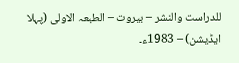للدراست والنشر – بیروت – الطبعہ الاولی (پہلا ایڈیشن) – 1983ء۔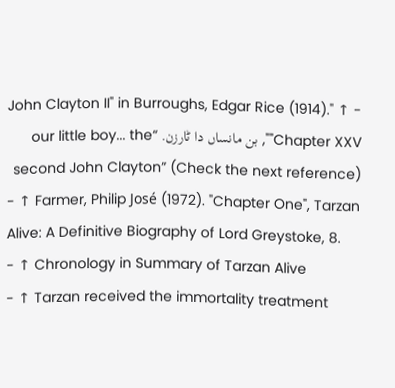- ↑ "John Clayton II" in Burroughs, Edgar Rice (1914). "Chapter XXV", بن مانساں دا ٹارزن. “our little boy... the second John Clayton” (Check the next reference)
- ↑ Farmer, Philip José (1972). "Chapter One", Tarzan Alive: A Definitive Biography of Lord Greystoke, 8.
- ↑ Chronology in Summary of Tarzan Alive
- ↑ Tarzan received the immortality treatment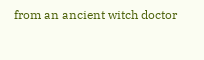from an ancient witch doctor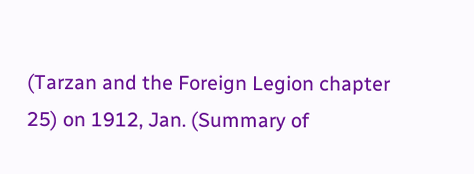(Tarzan and the Foreign Legion chapter 25) on 1912, Jan. (Summary of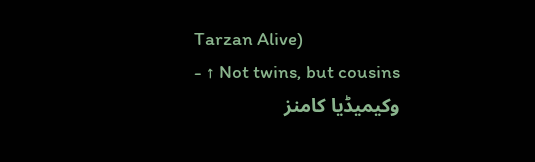Tarzan Alive)
- ↑ Not twins, but cousins
وکیمیڈیا کامنز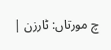چ مورتاں: ٹارزن |